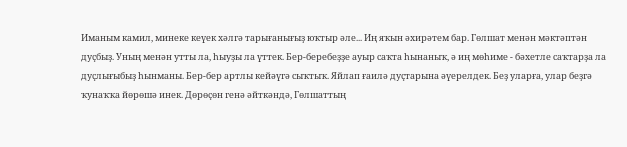Иманым камил, минеке кеүек хәлгә тарығанығыҙ юҡтыр әле... Иң яҡын әхирәтем бар. Гөлшат менән мәктәптән дуҫбыҙ. Уның менән утты ла, һыуҙы ла үттек. Бер-беребеҙҙе ауыр саҡта һынаныҡ, ә иң мөһиме - бәхетле саҡтарҙа ла дуҫлығыбыҙ һынманы. Бер-бер артлы кейәүгә сыҡтыҡ. Яйлап ғаилә дуҫтарына әүерелдек. Беҙ уларға, улар беҙгә ҡунаҡҡа йөрөшә инек. Дөрөҫөн генә әйткәндә, Гөлшаттың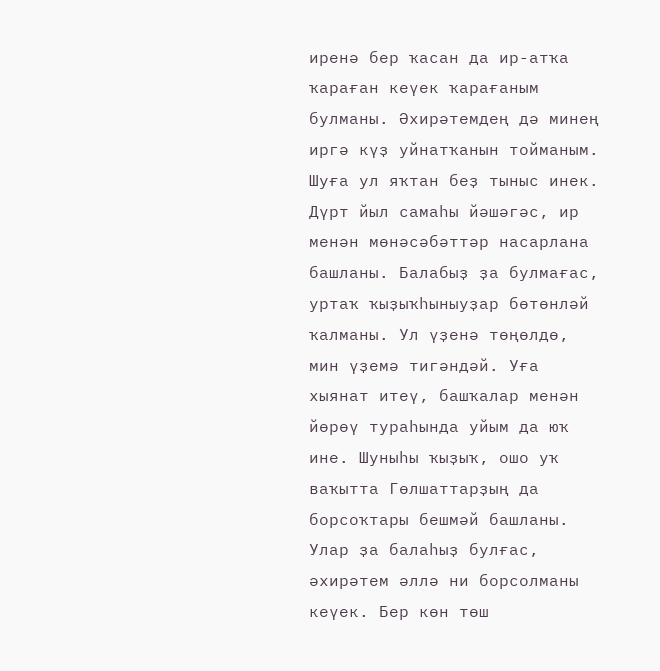иренә бер ҡасан да ир-атҡа ҡараған кеүек ҡарағаным булманы. Әхирәтемдең дә минең иргә күҙ уйнатҡанын тойманым. Шуға ул яҡтан беҙ тыныс инек. Дүрт йыл самаһы йәшәгәс, ир менән мөнәсәбәттәр насарлана башланы. Балабыҙ ҙа булмағас, уртаҡ ҡыҙыҡһыныуҙар бөтөнләй ҡалманы. Ул үҙенә төңөлдө, мин үҙемә тигәндәй. Уға хыянат итеү, башҡалар менән йөрөү тураһында уйым да юҡ ине. Шуныһы ҡыҙыҡ, ошо уҡ ваҡытта Гөлшаттарҙың да борсоҡтары бешмәй башланы. Улар ҙа балаһыҙ булғас, әхирәтем әллә ни борсолманы кеүек. Бер көн төш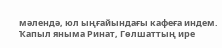мәлендә, юл ыңғайындағы кафеға индем. Ҡапыл яныма Ринат, Гөлшаттың ире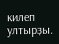килеп ултырҙы.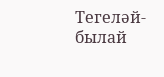Тегеләй-былай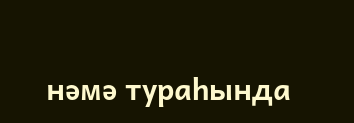нәмә тураһында